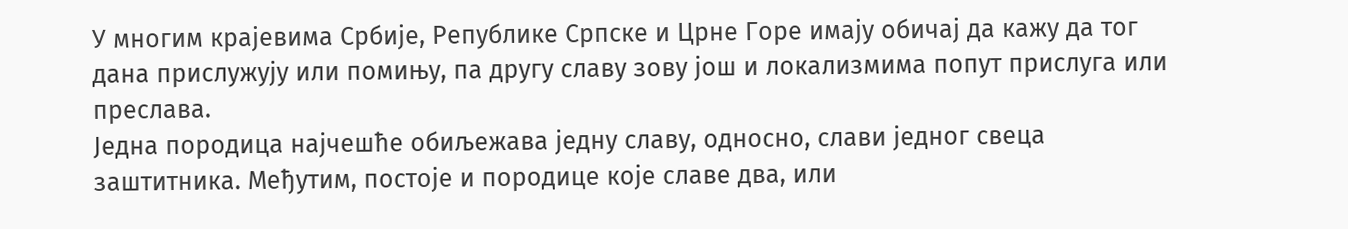У многим крајевима Србије, Републике Српске и Црне Горе имају обичај да кажу да тог дана прислужују или помињу, па другу славу зову још и локализмима попут прислуга или преслава.
Једна породица најчешће обиљежава једну славу, односно, слави једног свеца заштитника. Међутим, постоје и породице које славе два, или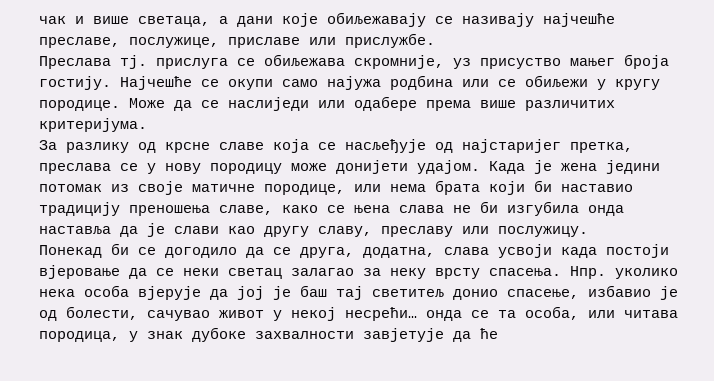чак и више светаца, а дани које обиљежавају се називају најчешће преславе, послужице, приславе или прислужбе.
Преслава тј. прислуга се обиљежава скромније, уз присуство мањег броја гостију. Најчешће се окупи само најужа родбина или се обиљежи у кругу породице. Може да се наслиједи или одабере према више различитих критеријума.
За разлику од крсне славе која се насљеђује од најстаријег претка, преслава се у нову породицу може донијети удајом. Када је жена једини потомак из своје матичне породице, или нема брата који би наставио традицију преношења славе, како се њена слава не би изгубила онда наставља да је слави као другу славу, преславу или послужицу.
Понекад би се догодило да се друга, додатна, слава усвоји када постоји вјеровање да се неки светац залагао за неку врсту спасења. Нпр. уколико нека особа вјерује да јој је баш тај светитељ донио спасење, избавио је од болести, сачувао живот у некој несрећи… онда се та особа, или читава породица, у знак дубоке захвалности завјетује да ће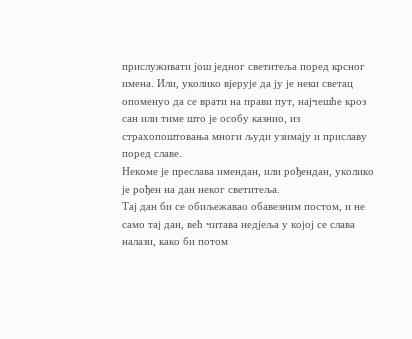прислуживати још једног светитеља поред крсног имена. Или, уколико вјерује да ју је неки светац опоменуо да се врати на прави пут, најчешће кроз сан или тиме што је особу казнио, из страхопоштовања многи људи узимају и приславу поред славе.
Некоме је преслава имендан, или рођендан, уколико је рођен на дан неког светитеља.
Тај дан би се обиљежавао обавезним постом, и не само тај дан, већ читава недјеља у којој се слава налази, како би потом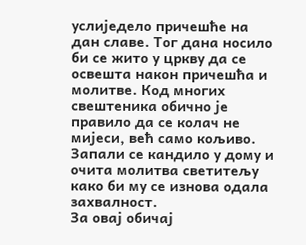услиједело причешће на дан славе. Тог дана носило би се жито у цркву да се освешта након причешћа и молитве. Код многих свештеника обично је правило да се колач не мијеси, већ само кољиво. Запали се кандило у дому и очита молитва светитељу како би му се изнова одала захвалност.
За овај обичај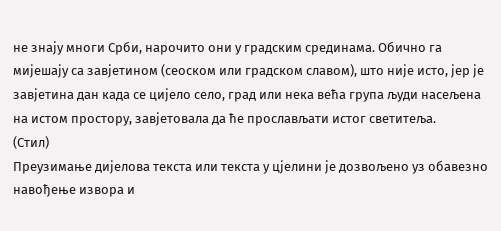не знају многи Срби, нарочито они у градским срединама. Обично га мијешају са завјетином (сеоском или градском славом), што није исто, јер је завјетина дан када се цијело село, град или нека већа група људи насељена на истом простору, завјетовала да ће прослављати истог светитеља.
(Стил)
Преузимање дијелова текста или текста у цјелини је дозвољено уз обавезно навођење извора и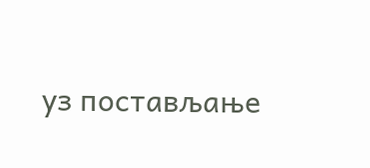уз постављање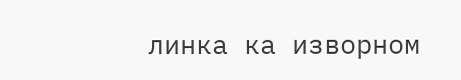линка ка изворном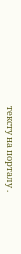тексту на порталу .